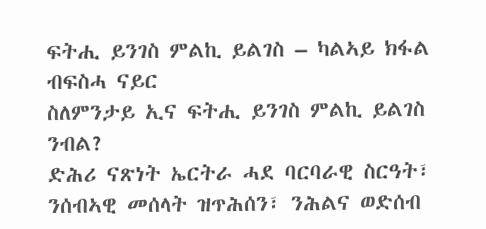ፍትሒ ይንገስ ምልኪ ይልገስ – ካልኣይ ክፋል
ብፍስሓ ናይር
ስለምንታይ ኢና ፍትሒ ይንገስ ምልኪ ይልገስ ንብል?
ድሕሪ ናጽነት ኤርትራ ሓደ ባርባራዊ ስርዓት፣ ንሰብኣዊ መሰላት ዝጥሕሰን፣ ንሕልና ወድሰብ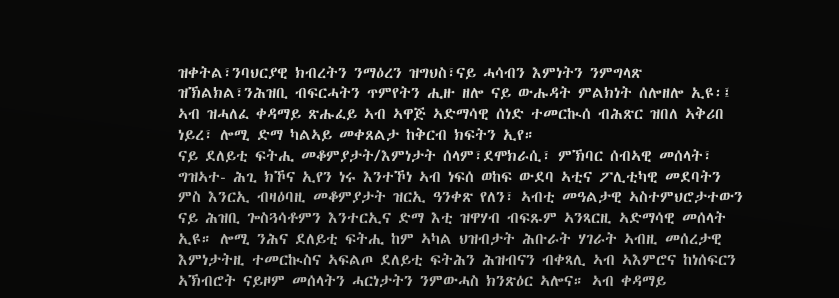ዝቀትል፣ንባህርያዊ ክብረትን ንማዕረን ዝግህስ፣ናይ ሓሳብን እምነትን ንምግላጽ ዝኽልክል፣ንሕዝቢ ብፍርሓትን ጥምየትን ሒዙ ዘሎ ናይ ውሑዳት ምልክነት ሰሎዘሎ ኢዩ፡፤
ኣብ ዝሓለፈ ቀዳማይ ጽሑፈይ ኣብ ኣዋጅ ኣድማሳዊ ሰነድ ተመርኲሰ ብሕጽር ዝበለ ኣቅሪበ ነይረ፣ ሎሚ ድማ ካልኣይ መቀጸልታ ከቅርብ ክፍትን ኢየ።
ናይ ደለይቲ ፍትሒ መቆምያታት/እምነታት ሰላም፣ደሞክራሲ፣ ምኽባር ሰብኣዊ መሰላት፣ ግዝኣተ- ሕጊ ክኾና ኢየን ነሩ እንተኾነ ኣብ ነፍሰ ወከፍ ውደባ ኣቲና ፖሊቲካዊ መደባትን ምስ እንርኢ ብዛዕባዚ መቆምያታት ዝርኢ ዓንቀጽ የለን፣ ኣብቲ መዓልታዊ ኣስተምህሮታተውን ናይ ሕዝቢ ጐስጓሳቶምን እንተርኢና ድማ እቲ ዝዋሃብ ብፍጹም ኣንጻርዚ ኣድማሳዊ መሰላት ኢዩ። ሎሚ ንሕና ደለይቲ ፍትሒ ከም ኣካል ህዝብታት ሕቡራት ሃገራት ኣብዚ መሰረታዊ እምነታትዚ ተመርኲስና ኣፍልጦ ደለይቲ ፍትሕን ሕዝብናን ብቀጻሊ ኣብ ኣእምሮና ከነሰፍርን ኣኽብሮት ናይዞም መሰላትን ሓርነታትን ንምውሓስ ክንጽዕር ኣሎና። ኣብ ቀዳማይ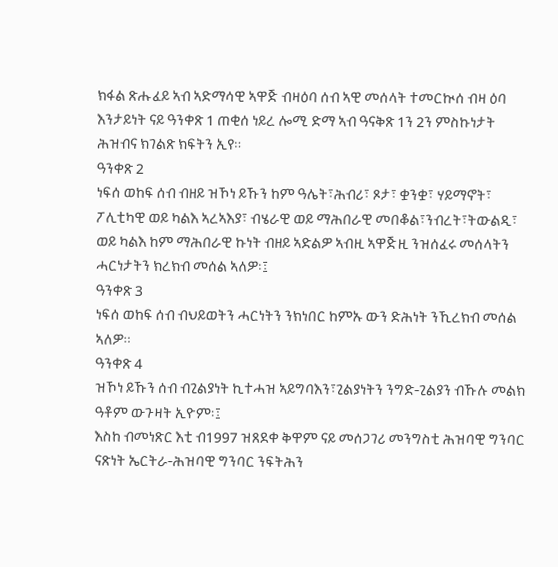ክፋል ጽሑፈይ ኣብ ኣድማሳዊ ኣዋጅ ብዛዕባ ሰብ ኣዊ መሰላት ተመርኲሰ ብዛ ዕባ እንታይነት ናይ ዓንቀጽ 1 ጠቂሰ ነይረ ሎሚ ድማ ኣብ ዓናቅጽ 1ን 2ን ምስኩነታት ሕዝብና ክገልጽ ክፍትን ኢየ።
ዓንቀጽ 2
ነፍሰ ወከፍ ሰብ ብዘይ ዝኾነ ይኹን ከም ዓሌት፣ሕብሪ፣ ጾታ፣ ቋንቋ፣ ሃይማኖት፣ ፖሊቲካዊ ወይ ካልእ ኣረኣእያ፣ ብሄራዊ ወይ ማሕበራዊ መበቆል፣ንብረት፣ትውልዲ፣ ወይ ካልእ ከም ማሕበራዊ ኩነት ብዘይ ኣድልዎ ኣብዚ ኣዋጅዚ ንዝሰፈሩ መሰላትን ሓርነታትን ክረክብ መሰል ኣለዎ፡፤
ዓንቀጽ 3
ነፍሰ ወከፍ ሰብ ብህይወትን ሓርነትን ንክነበር ከምኡ ውን ድሕነት ንኺረክብ መሰል ኣለዎ።
ዓንቀጽ 4
ዝኾነ ይኹን ሰብ ብጊልያነት ኪተሓዝ ኣይግባእን፣ጊልያነትን ንግድ-ጊልያን ብኹሉ መልክ ዓቶም ውጉዛት ኢዮም፡፤
እስከ ብመነጽር እቲ ብ1997 ዝጸደቀ ቅዋም ናይ መሰጋገሪ መንግስቲ ሕዝባዊ ግንባር ናጽነት ኤርትራ-ሕዝባዊ ግንባር ንፍትሕን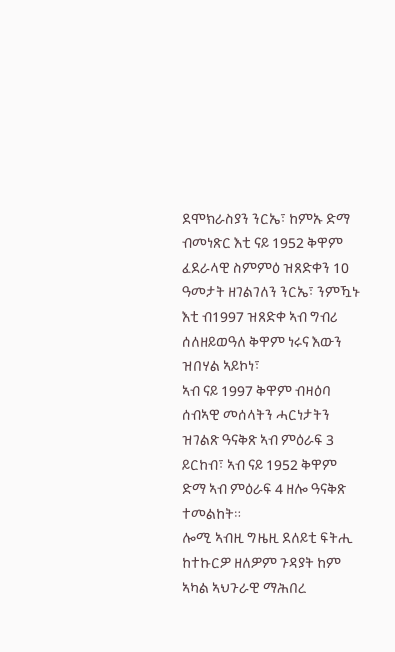ደሞክራስያን ንርኤ፣ ከምኡ ድማ ብመነጽር እቲ ናይ 1952 ቅዋም ፈደራላዊ ስምምዕ ዝጸድቀን 10 ዓመታት ዘገልገለን ንርኤ፣ ንምዃኑ እቲ ብ1997 ዝጸድቀ ኣብ ግብሪ ሰለዘይወዓለ ቅዋም ነሩና እውን ዝበሃል ኣይኮነ፣
ኣብ ናይ 1997 ቅዋም ብዛዕባ ሰብኣዊ መሰላትን ሓርነታትን ዝገልጽ ዓናቅጽ ኣብ ምዕራፍ 3 ይርከብ፣ ኣብ ናይ 1952 ቅዋም ድማ ኣብ ምዕራፍ 4 ዘሎ ዓናቅጽ ተመልከት።
ሎሚ ኣብዚ ግዜዚ ደለይቲ ፍትሒ ከተኩርዎ ዘለዎም ጉዳያት ከም ኣካል ኣህጉራዊ ማሕበረ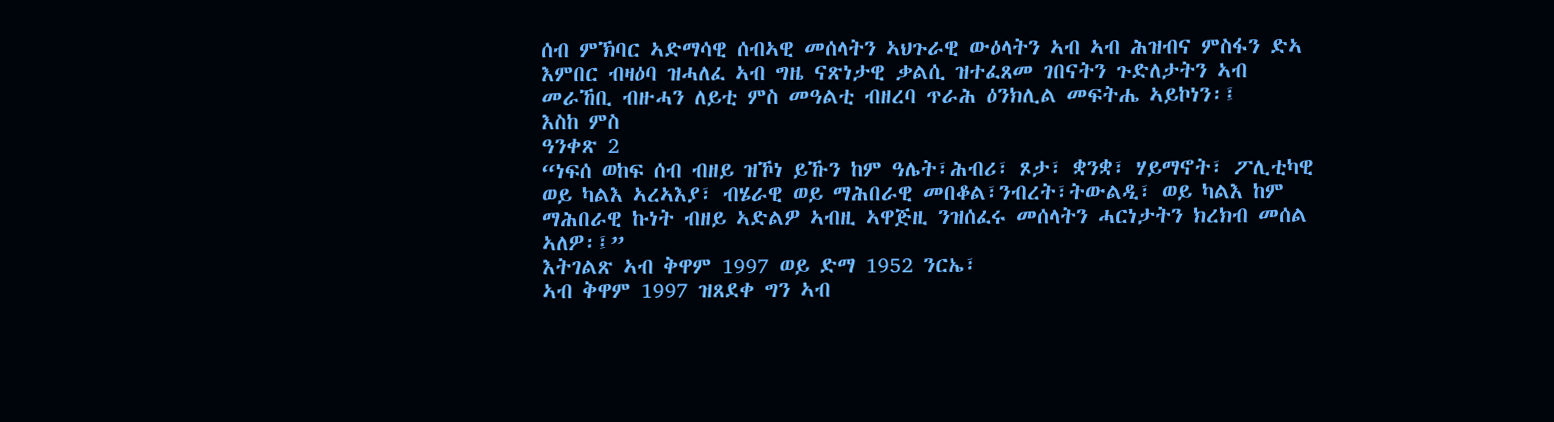ሰብ ምኽባር ኣድማሳዊ ሰብኣዊ መሰላትን ኣህጉራዊ ውዕላትን ኣብ ኣብ ሕዝብና ምስፋን ድኣ እምበር ብዛዕባ ዝሓለፈ ኣብ ግዜ ናጽነታዊ ቃልሲ ዝተፈጸመ ገበናትን ጉድለታትን ኣብ መራኸቢ ብዙሓን ለይቲ ምስ መዓልቲ ብዘረባ ጥራሕ ዕንክሊል መፍትሔ ኣይኮነን፡፤
እስከ ምስ
ዓንቀጽ 2
“ነፍሰ ወከፍ ሰብ ብዘይ ዝኾነ ይኹን ከም ዓሌት፣ሕብሪ፣ ጾታ፣ ቋንቋ፣ ሃይማኖት፣ ፖሊቲካዊ ወይ ካልእ ኣረኣእያ፣ ብሄራዊ ወይ ማሕበራዊ መበቆል፣ንብረት፣ትውልዲ፣ ወይ ካልእ ከም ማሕበራዊ ኩነት ብዘይ ኣድልዎ ኣብዚ ኣዋጅዚ ንዝሰፈሩ መሰላትን ሓርነታትን ክረክብ መሰል ኣለዎ፡፤”
እትገልጽ ኣብ ቅዋም 1997 ወይ ድማ 1952 ንርኤ፣
ኣብ ቅዋም 1997 ዝጸደቀ ግን ኣብ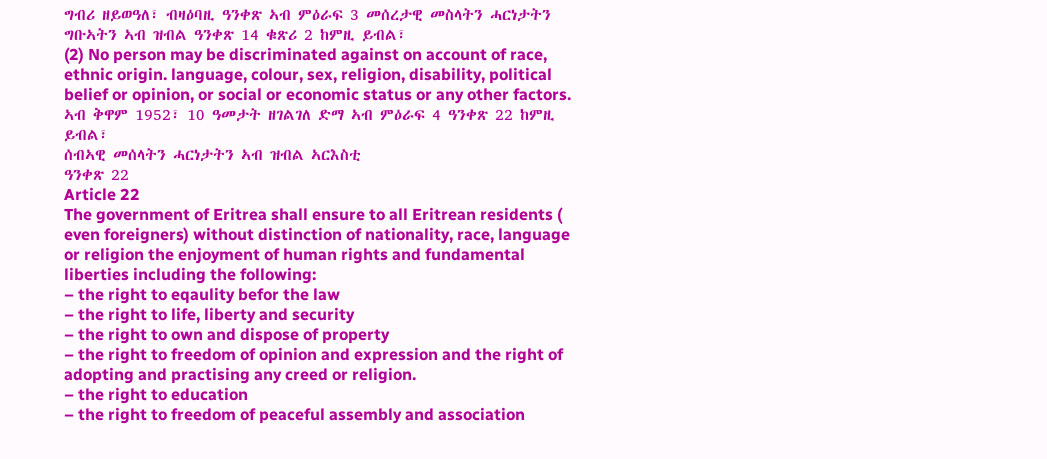ግብሪ ዘይወዓለ፣ ብዛዕባዚ ዓንቀጽ ኣብ ምዕራፍ 3 መሰረታዊ መስላትን ሓርነታትን ግቡኣትን ኣብ ዝብል ዓንቀጽ 14 ቁጽሪ 2 ከምዚ ይብል፣
(2) No person may be discriminated against on account of race, ethnic origin. language, colour, sex, religion, disability, political belief or opinion, or social or economic status or any other factors.
ኣብ ቅዋም 1952፣ 10 ዓመታት ዘገልገለ ድማ ኣብ ምዕራፍ 4 ዓንቀጽ 22 ከምዚ ይብል፣
ሰብኣዊ መሰላትን ሓርነታትን ኣብ ዝብል ኣርእስቲ
ዓንቀጽ 22
Article 22
The government of Eritrea shall ensure to all Eritrean residents ( even foreigners) without distinction of nationality, race, language or religion the enjoyment of human rights and fundamental liberties including the following:
– the right to eqaulity befor the law
– the right to life, liberty and security
– the right to own and dispose of property
– the right to freedom of opinion and expression and the right of adopting and practising any creed or religion.
– the right to education
– the right to freedom of peaceful assembly and association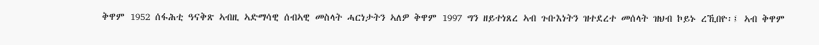ቅዋም 1952 ሰፋሕቲ ዓናቅጽ ኣብዚ ኣድማሳዊ ሰብኣዊ መስላት ሓርነታትን ኣለዎ ቅዋም 1997 ግን ዘይተነጸረ ኣብ ጉቡእነትን ዝተደረተ መሰላት ዝህብ ኮይኑ ረኺበዮ፡፤ ኣብ ቅዋም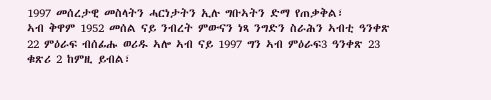1997 መሰረታዊ መስላትን ሓርነታትን ኢሉ ግቡኣትን ድማ የጠቃቅል፣
ኣብ ቅዋም 1952 መሰል ናይ ንብረት ምውናን ነጻ ንግድን ስራሕን ኣብቲ ዓንቀጽ 22 ምዕራፍ ብሰፊሑ ወሪዱ ኣሎ ኣብ ናይ 1997 ግን ኣብ ምዕራፍ3 ዓንቀጽ 23 ቁጽሪ 2 ከምዚ ይብል፣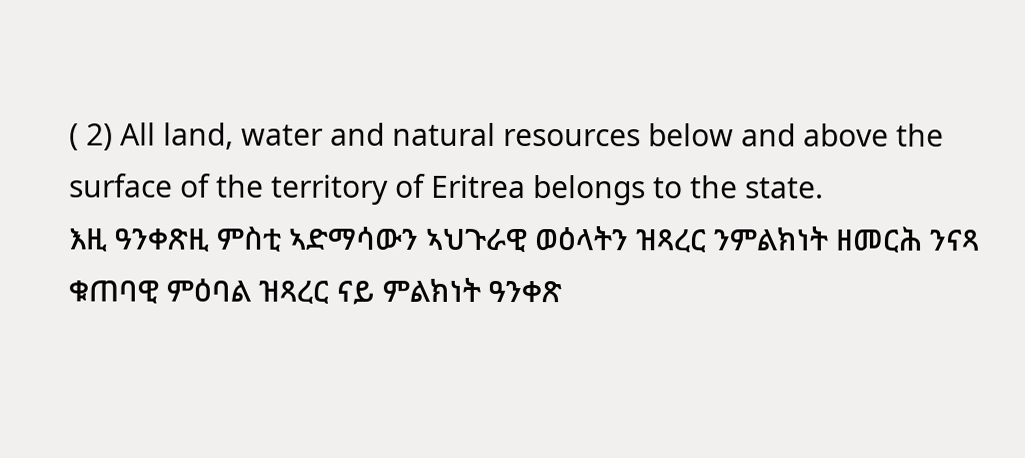( 2) All land, water and natural resources below and above the surface of the territory of Eritrea belongs to the state.
እዚ ዓንቀጽዚ ምስቲ ኣድማሳውን ኣህጉራዊ ወዕላትን ዝጻረር ንምልክነት ዘመርሕ ንናጻ ቁጠባዊ ምዕባል ዝጻረር ናይ ምልክነት ዓንቀጽ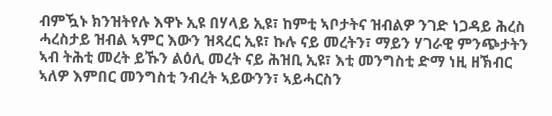ብምዃኑ ክንዝትየሉ እዋኑ ኢዩ በሃላይ ኢዩ፣ ከምቲ ኣቦታትና ዝብልዎ ንገድ ነጋዳይ ሕረስ ሓረስታይ ዝብል ኣምር እውን ዝጻረር ኢዩ፣ ኩሉ ናይ መረትን፣ ማይን ሃገራዊ ምንጭታትን ኣብ ትሕቲ መረት ይኹን ልዕሊ መረት ናይ ሕዝቢ ኢዩ፣ እቲ መንግስቲ ድማ ነዚ ዘኽብር ኣለዎ እምበር መንግስቲ ንብረት ኣይውንን፣ ኣይሓርስን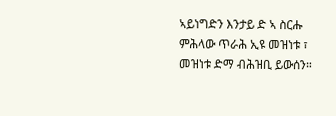ኣይነግድን እንታይ ድ ኣ ስርሑ ምሕላው ጥራሕ ኢዩ መዝነቱ ፣ መዝነቱ ድማ ብሕዝቢ ይውሰን።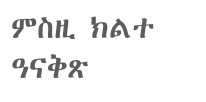ምስዚ ክልተ ዓናቅጽ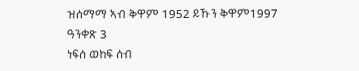ዝሰማማ ኣብ ቅዋም 1952 ይኹን ቅዋም1997
ዓንቀጽ 3
ነፍሰ ወከፍ ሰብ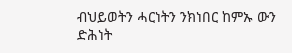ብህይወትን ሓርነትን ንክነበር ከምኡ ውን ድሕነት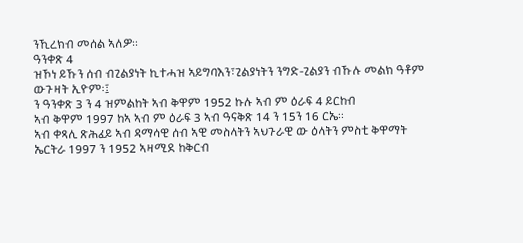ንኺረክብ መሰል ኣለዎ።
ዓንቀጽ 4
ዝኾነ ይኹን ሰብ ብጊልያነት ኪተሓዝ ኣይግባእን፣ጊልያነትን ንግድ-ጊልያን ብኹሉ መልክ ዓቶም ውጉዛት ኢዮም፡፤
ን ዓንቀጽ 3 ን 4 ዝምልከት ኣብ ቅዋም 1952 ኩሉ ኣብ ም ዕራፍ 4 ይርከብ
ኣብ ቅዋም 1997 ከኣ ኣብ ም ዕራፍ 3 ኣብ ዓናቅጽ 14 ን 15ን 16 ርኤ።
ኣብ ቀጻሊ ጽሕፈይ ኣብ ዳማሳዊ ሰብ ኣዊ መስላትን ኣህጉራዊ ው ዕላትን ምስቲ ቅዋማት ኤርትራ 1997 ን 1952 ኣዛሚደ ከቅርብ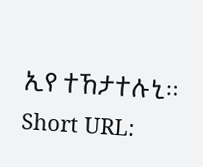ኢየ ተኸታተሉኒ።
Short URL: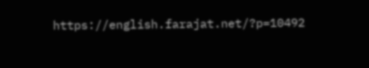https://english.farajat.net/?p=10492